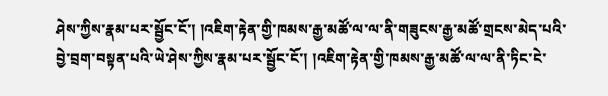ཤེས་ཀྱིས་རྣམ་པར་སྦྱོང་ངོ་། །འཇིག་རྟེན་གྱི་ཁམས་རྒྱ་མཚོ་ལ་ལ་ནི་གཟུངས་རྒྱ་མཚོ་གྲངས་མེད་པའི་བྱེ་བྲག་བསྟན་པའི་ཡེ་ཤེས་ཀྱིས་རྣམ་པར་སྦྱོང་ངོ་། །འཇིག་རྟེན་གྱི་ཁམས་རྒྱ་མཚོ་ལ་ལ་ནི་ཏིང་ངེ་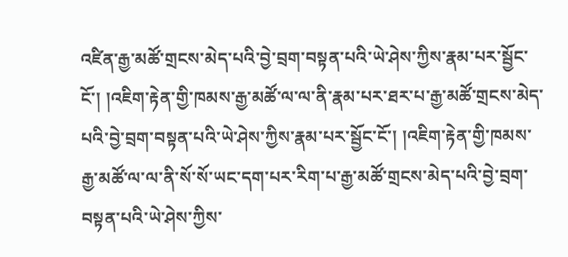འཛིན་རྒྱ་མཚོ་གྲངས་མེད་པའི་བྱེ་བྲག་བསྟན་པའི་ཡེ་ཤེས་ཀྱིས་རྣམ་པར་སྦྱོང་ངོ་། །འཇིག་རྟེན་གྱི་ཁམས་རྒྱ་མཚོ་ལ་ལ་ནི་རྣམ་པར་ཐར་པ་རྒྱ་མཚོ་གྲངས་མེད་པའི་བྱེ་བྲག་བསྟན་པའི་ཡེ་ཤེས་ཀྱིས་རྣམ་པར་སྦྱོང་ངོ་། །འཇིག་རྟེན་གྱི་ཁམས་རྒྱ་མཚོ་ལ་ལ་ནི་སོ་སོ་ཡང་དག་པར་རིག་པ་རྒྱ་མཚོ་གྲངས་མེད་པའི་བྱེ་བྲག་བསྟན་པའི་ཡེ་ཤེས་ཀྱིས་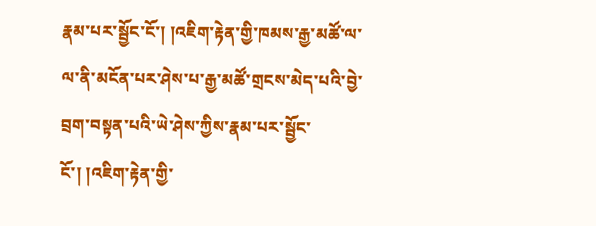རྣམ་པར་སྦྱོང་ངོ་། །འཇིག་རྟེན་གྱི་ཁམས་རྒྱ་མཚོ་ལ་ལ་ནི་མངོན་པར་ཤེས་པ་རྒྱ་མཚོ་གྲངས་མེད་པའི་བྱེ་བྲག་བསྟན་པའི་ཡེ་ཤེས་ཀྱིས་རྣམ་པར་སྦྱོང་ངོ་། །འཇིག་རྟེན་གྱི་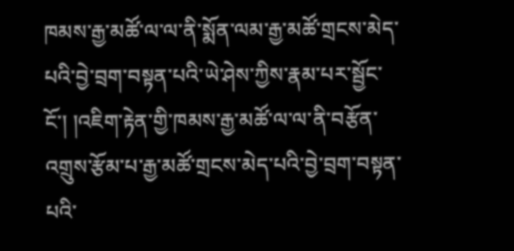ཁམས་རྒྱ་མཚོ་ལ་ལ་ནི་སྨོན་ལམ་རྒྱ་མཚོ་གྲངས་མེད་པའི་བྱེ་བྲག་བསྟན་པའི་ཡེ་ཤེས་ཀྱིས་རྣམ་པར་སྦྱོང་ངོ་། །འཇིག་རྟེན་གྱི་ཁམས་རྒྱ་མཚོ་ལ་ལ་ནི་བརྩོན་འགྲུས་རྩོམ་པ་རྒྱ་མཚོ་གྲངས་མེད་པའི་བྱེ་བྲག་བསྟན་པའི་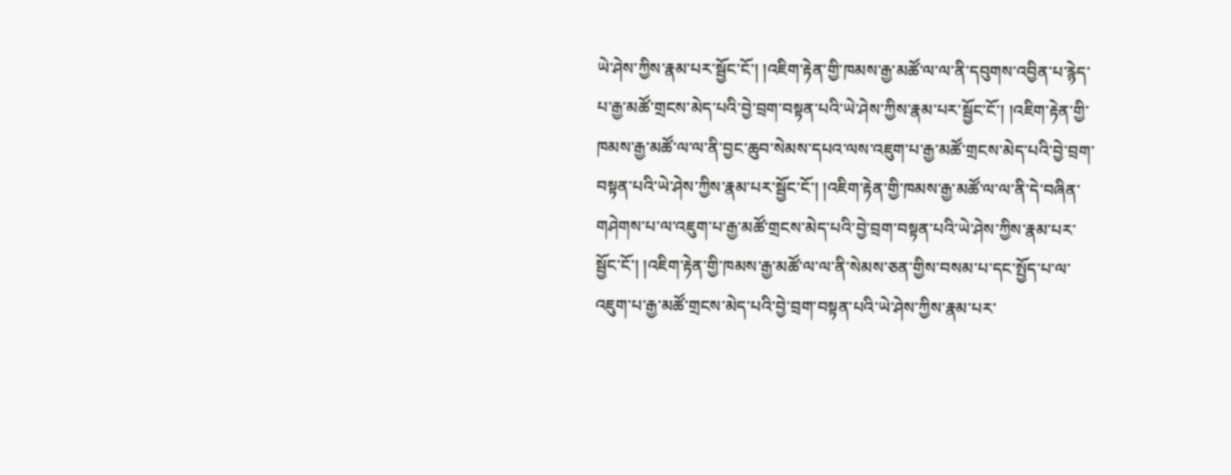ཡེ་ཤེས་ཀྱིས་རྣམ་པར་སྦྱོང་ངོ་། །འཇིག་རྟེན་གྱི་ཁམས་རྒྱ་མཚོ་ལ་ལ་ནི་དབུགས་འབྱིན་པ་རྙེད་པ་རྒྱ་མཚོ་གྲངས་མེད་པའི་བྱེ་བྲག་བསྟན་པའི་ཡེ་ཤེས་ཀྱིས་རྣམ་པར་སྦྱོང་ངོ་། །འཇིག་རྟེན་གྱི་ཁམས་རྒྱ་མཚོ་ལ་ལ་ནི་བྱང་ཆུབ་སེམས་དཔའ་ལས་འཇུག་པ་རྒྱ་མཚོ་གྲངས་མེད་པའི་བྱེ་བྲག་བསྟན་པའི་ཡེ་ཤེས་ཀྱིས་རྣམ་པར་སྦྱོང་ངོ་། །འཇིག་རྟེན་གྱི་ཁམས་རྒྱ་མཚོ་ལ་ལ་ནི་དེ་བཞིན་གཤེགས་པ་ལ་འཇུག་པ་རྒྱ་མཚོ་གྲངས་མེད་པའི་བྱེ་བྲག་བསྟན་པའི་ཡེ་ཤེས་ཀྱིས་རྣམ་པར་སྦྱོང་ངོ་། །འཇིག་རྟེན་གྱི་ཁམས་རྒྱ་མཚོ་ལ་ལ་ནི་སེམས་ཅན་གྱིས་བསམ་པ་དང་སྤྱོད་པ་ལ་འཇུག་པ་རྒྱ་མཚོ་གྲངས་མེད་པའི་བྱེ་བྲག་བསྟན་པའི་ཡེ་ཤེས་ཀྱིས་རྣམ་པར་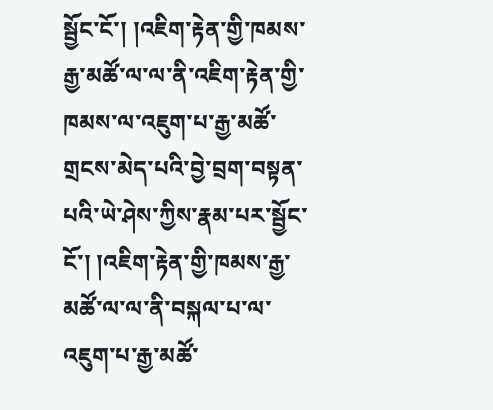སྦྱོང་ངོ་། །འཇིག་རྟེན་གྱི་ཁམས་རྒྱ་མཚོ་ལ་ལ་ནི་འཇིག་རྟེན་གྱི་ཁམས་ལ་འཇུག་པ་རྒྱ་མཚོ་གྲངས་མེད་པའི་བྱེ་བྲག་བསྟན་པའི་ཡེ་ཤེས་ཀྱིས་རྣམ་པར་སྦྱོང་ངོ་། །འཇིག་རྟེན་གྱི་ཁམས་རྒྱ་མཚོ་ལ་ལ་ནི་བསྐལ་པ་ལ་འཇུག་པ་རྒྱ་མཚོ་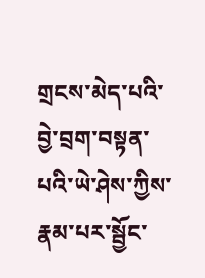གྲངས་མེད་པའི་བྱེ་བྲག་བསྟན་པའི་ཡེ་ཤེས་ཀྱིས་རྣམ་པར་སྦྱོང་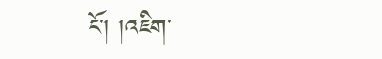ངོ་། །འཇིག་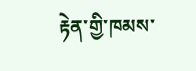རྟེན་གྱི་ཁམས་